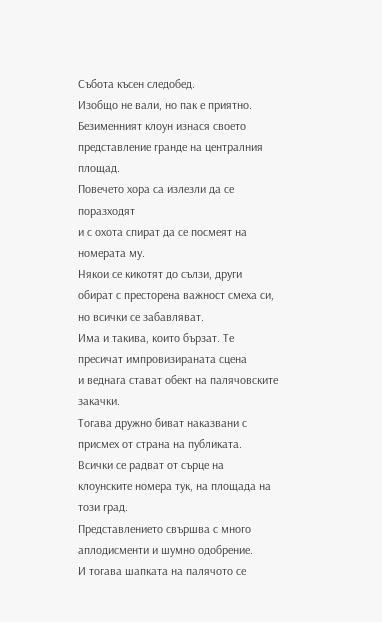Събота късен следобед.
Изобщо не вали, но пак е приятно.
Безименният клоун изнася своето представление гранде на централния площад.
Повечето хора са излезли да се поразходят
и с охота спират да се посмеят на номерата му.
Някои се кикотят до сълзи, други обират с престорена важност смеха си,
но всички се забавляват.
Има и такива, които бързат. Те пресичат импровизираната сцена
и веднага стават обект на палячовските закачки.
Тогава дружно биват наказвани с присмех от страна на публиката.
Всички се радват от сърце на клоунските номера тук, на площада на този град.
Представлението свършва с много аплодисменти и шумно одобрение.
И тогава шапката на палячото се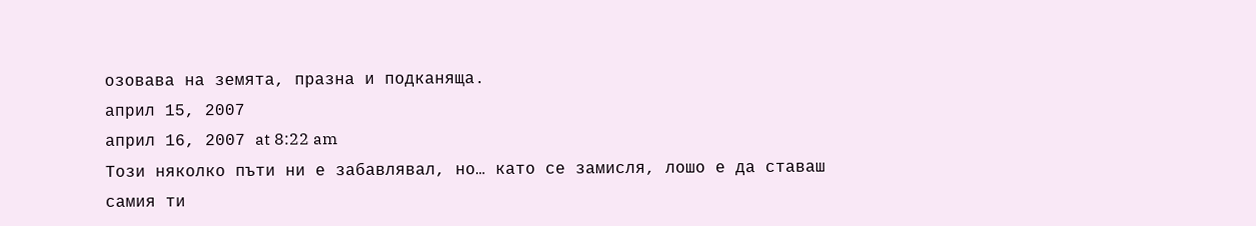озовава на земята, празна и подканяща.
април 15, 2007
април 16, 2007 at 8:22 am
Този няколко пъти ни е забавлявал, но… като се замисля, лошо е да ставаш самия ти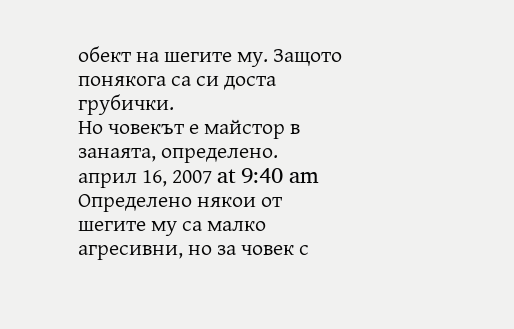обект на шегите му. Защото понякога са си доста грубички.
Но човекът е майстор в занаята, определено.
април 16, 2007 at 9:40 am
Определено някои от шегите му са малко агресивни, но за човек с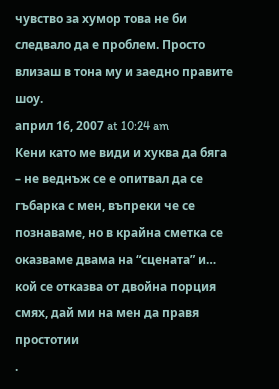чувство за хумор това не би следвало да е проблем. Просто влизаш в тона му и заедно правите шоу.
април 16, 2007 at 10:24 am
Кени като ме види и хуква да бяга
– не веднъж се е опитвал да се гъбарка с мен, въпреки че се познаваме, но в крайна сметка се оказваме двама на “сцената” и… кой се отказва от двойна порция смях, дай ми на мен да правя простотии
.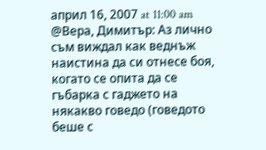април 16, 2007 at 11:00 am
@Вера, Димитър: Аз лично съм виждал как веднъж наистина да си отнесе боя, когато се опита да се гъбарка с гаджето на някакво говедо (говедото беше с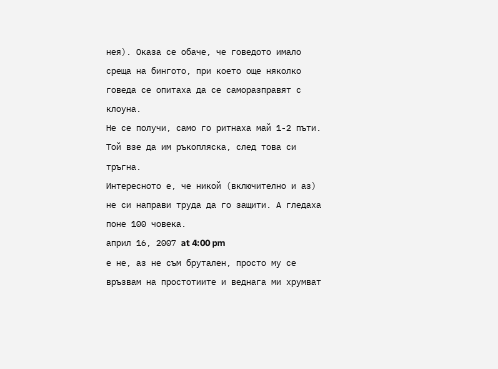нея). Оказа се обаче, че говедото имало среща на бингото, при което още няколко говеда се опитаха да се саморазправят с клоуна.
Не се получи, само го ритнаха май 1-2 пъти. Той взе да им ръкопляска, след това си тръгна.
Интересното е, че никой (включително и аз) не си направи труда да го защити. А гледаха поне 100 човека.
април 16, 2007 at 4:00 pm
е не, аз не съм брутален, просто му се връзвам на простотиите и веднага ми хрумват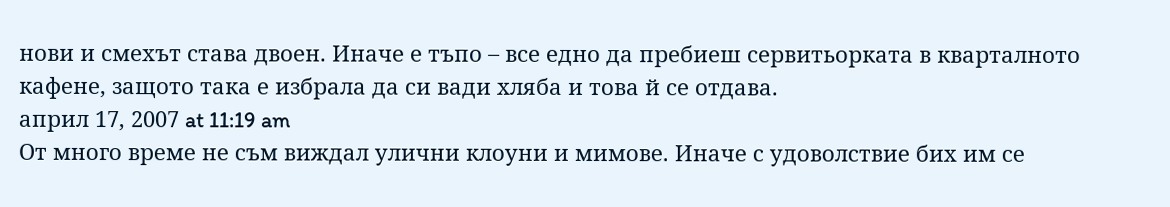нови и смехът става двоен. Иначе е тъпо – все едно да пребиеш сервитьорката в кварталното кафене, защото така е избрала да си вади хляба и това й се отдава.
април 17, 2007 at 11:19 am
От много време не съм виждал улични клоуни и мимове. Иначе с удоволствие бих им се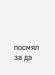посмял за да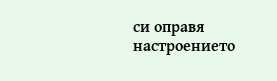си оправя настроението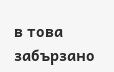в това забързано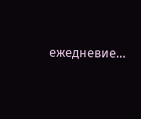ежедневие…